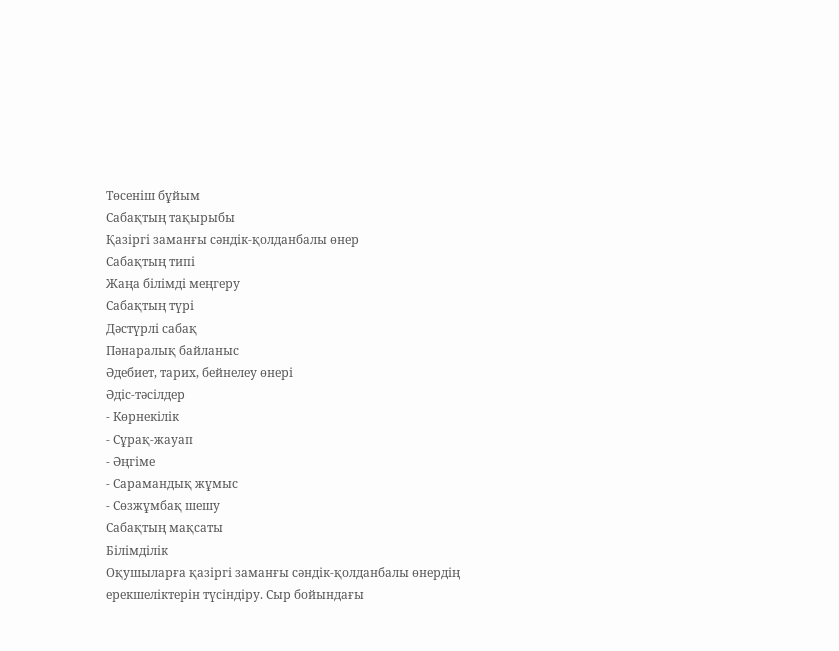Төсеніш бұйым
Сабақтың тақырыбы
Қазіргі заманғы сәндік-қолданбалы өнер
Сабақтың типі
Жаңа білімді меңгеру
Сабақтың түрі
Дәстүрлі сабақ
Пәнаралық байланыс
Әдебиет, тарих, бейнелеу өнері
Әдіс-тәсілдер
- Көрнекілік
- Сұрақ-жауап
- Әңгіме
- Сарамандық жұмыс
- Сөзжұмбақ шешу
Сабақтың мақсаты
Білімділік
Оқушыларға қазіргі заманғы сәндік-қолданбалы өнердің ерекшеліктерін түсіндіру. Сыр бойындағы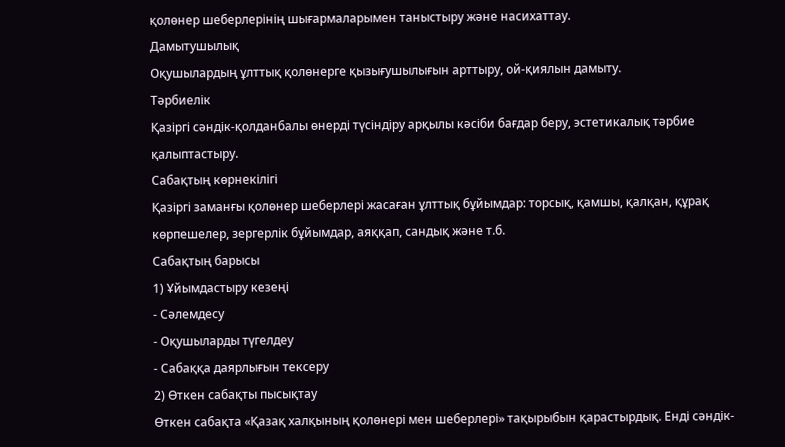қолөнер шеберлерінің шығармаларымен таныстыру және насихаттау.
Дамытушылық
Оқушылардың ұлттық қолөнерге қызығушылығын арттыру, ой-қиялын дамыту.
Тәрбиелік
Қазіргі сәндік-қолданбалы өнерді түсіндіру арқылы кәсіби бағдар беру, эстетикалық тәрбие қалыптастыру.
Сабақтың көрнекілігі
Қазіргі заманғы қолөнер шеберлері жасаған ұлттық бұйымдар: торсық, қамшы, қалқан, құрақ көрпешелер, зергерлік бұйымдар, аяққап, сандық және т.б.
Сабақтың барысы
1) Ұйымдастыру кезеңі
- Сәлемдесу
- Оқушыларды түгелдеу
- Сабаққа даярлығын тексеру
2) Өткен сабақты пысықтау
Өткен сабақта «Қазақ халқының қолөнері мен шеберлері» тақырыбын қарастырдық. Енді сәндік-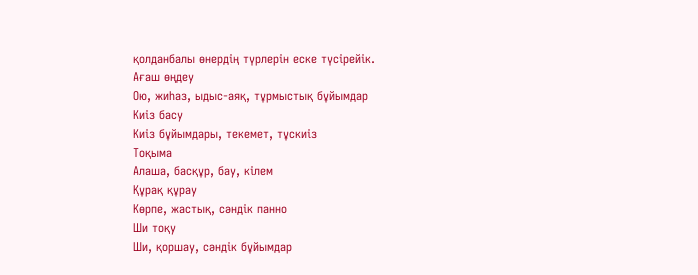қолданбалы өнердің түрлерін еске түсірейік.
Ағаш өңдеу
Ою, жиһаз, ыдыс-аяқ, тұрмыстық бұйымдар
Киіз басу
Киіз бұйымдары, текемет, тұскиіз
Тоқыма
Алаша, басқұр, бау, кілем
Құрақ құрау
Көрпе, жастық, сәндік панно
Ши тоқу
Ши, қоршау, сәндік бұйымдар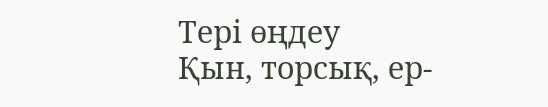Тері өңдеу
Қын, торсық, ер-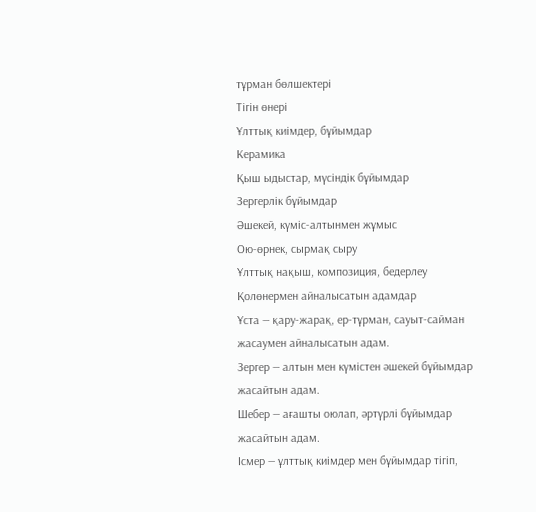тұрман бөлшектері
Тігін өнері
Ұлттық киімдер, бұйымдар
Керамика
Қыш ыдыстар, мүсіндік бұйымдар
Зергерлік бұйымдар
Әшекей, күміс-алтынмен жұмыс
Ою-өрнек, сырмақ сыру
Ұлттық нақыш, композиция, бедерлеу
Қолөнермен айналысатын адамдар
Ұста — қару-жарақ, ер-тұрман, сауыт-сайман жасаумен айналысатын адам.
Зергер — алтын мен күмістен әшекей бұйымдар жасайтын адам.
Шебер — ағашты оюлап, әртүрлі бұйымдар жасайтын адам.
Ісмер — ұлттық киімдер мен бұйымдар тігіп,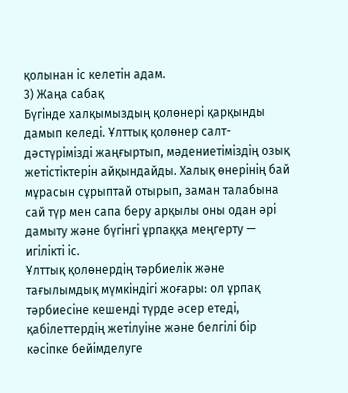қолынан іс келетін адам.
3) Жаңа сабақ
Бүгінде халқымыздың қолөнері қарқынды дамып келеді. Ұлттық қолөнер салт-дәстүрімізді жаңғыртып, мәдениетіміздің озық жетістіктерін айқындайды. Халық өнерінің бай мұрасын сұрыптай отырып, заман талабына сай түр мен сапа беру арқылы оны одан әрі дамыту және бүгінгі ұрпаққа меңгерту — игілікті іс.
Ұлттық қолөнердің тәрбиелік және тағылымдық мүмкіндігі жоғары: ол ұрпақ тәрбиесіне кешенді түрде әсер етеді, қабілеттердің жетілуіне және белгілі бір кәсіпке бейімделуге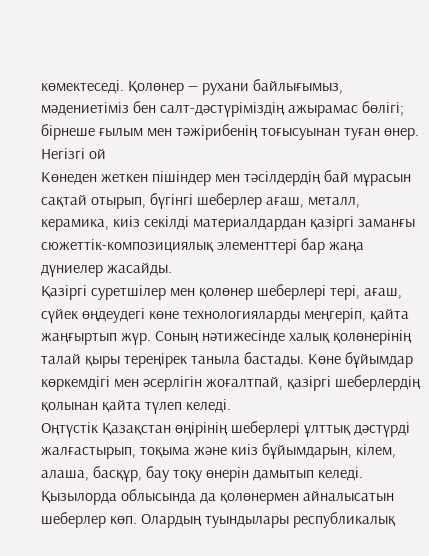көмектеседі. Қолөнер — рухани байлығымыз, мәдениетіміз бен салт-дәстүріміздің ажырамас бөлігі; бірнеше ғылым мен тәжірибенің тоғысуынан туған өнер.
Негізгі ой
Көнеден жеткен пішіндер мен тәсілдердің бай мұрасын сақтай отырып, бүгінгі шеберлер ағаш, металл, керамика, киіз секілді материалдардан қазіргі заманғы сюжеттік-композициялық элементтері бар жаңа дүниелер жасайды.
Қазіргі суретшілер мен қолөнер шеберлері тері, ағаш, сүйек өңдеудегі көне технологияларды меңгеріп, қайта жаңғыртып жүр. Соның нәтижесінде халық қолөнерінің талай қыры тереңірек таныла бастады. Көне бұйымдар көркемдігі мен әсерлігін жоғалтпай, қазіргі шеберлердің қолынан қайта түлеп келеді.
Оңтүстік Қазақстан өңірінің шеберлері ұлттық дәстүрді жалғастырып, тоқыма және киіз бұйымдарын, кілем, алаша, басқұр, бау тоқу өнерін дамытып келеді. Қызылорда облысында да қолөнермен айналысатын шеберлер көп. Олардың туындылары республикалық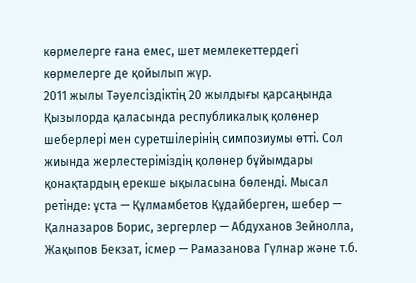көрмелерге ғана емес, шет мемлекеттердегі көрмелерге де қойылып жүр.
2011 жылы Тәуелсіздіктің 20 жылдығы қарсаңында Қызылорда қаласында республикалық қолөнер шеберлері мен суретшілерінің симпозиумы өтті. Сол жиында жерлестеріміздің қолөнер бұйымдары қонақтардың ерекше ықыласына бөленді. Мысал ретінде: ұста — Құлмамбетов Құдайберген, шебер — Қалназаров Борис, зергерлер — Абдуханов Зейнолла, Жақыпов Бекзат, ісмер — Рамазанова Гүлнар және т.б.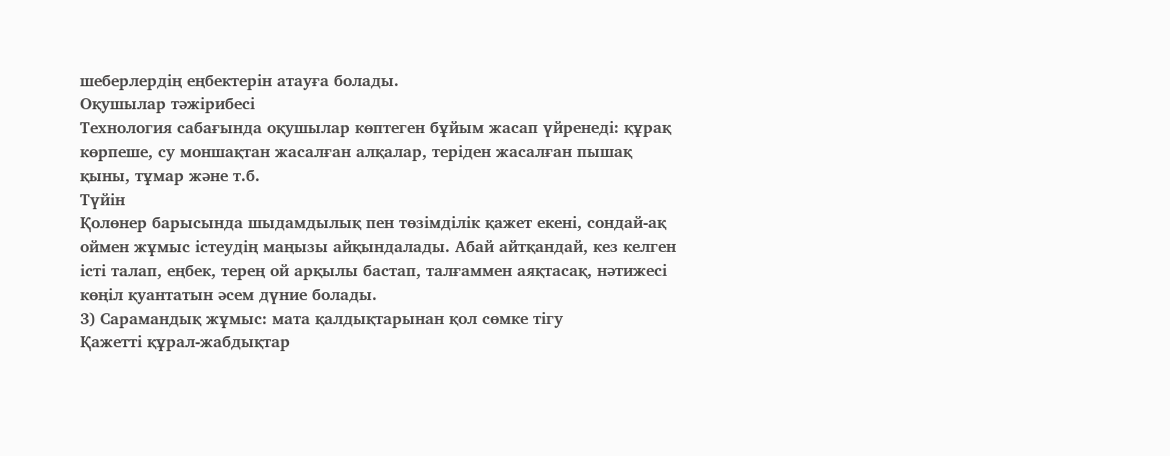шеберлердің еңбектерін атауға болады.
Оқушылар тәжірибесі
Технология сабағында оқушылар көптеген бұйым жасап үйренеді: құрақ көрпеше, су моншақтан жасалған алқалар, теріден жасалған пышақ қыны, тұмар және т.б.
Түйін
Қолөнер барысында шыдамдылық пен төзімділік қажет екені, сондай-ақ оймен жұмыс істеудің маңызы айқындалады. Абай айтқандай, кез келген істі талап, еңбек, терең ой арқылы бастап, талғаммен аяқтасақ, нәтижесі көңіл қуантатын әсем дүние болады.
3) Сарамандық жұмыс: мата қалдықтарынан қол сөмке тігу
Қажетті құрал-жабдықтар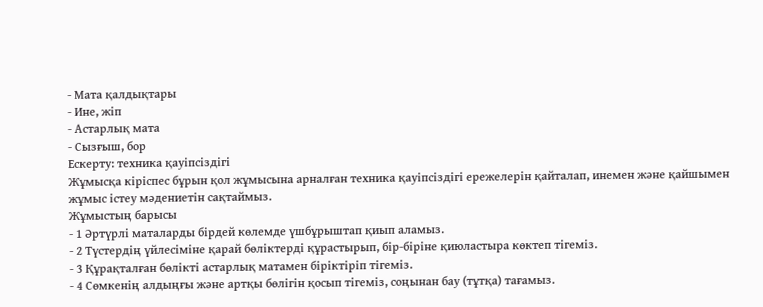- Мата қалдықтары
- Ине, жіп
- Астарлық мата
- Сызғыш, бор
Ескерту: техника қауіпсіздігі
Жұмысқа кіріспес бұрын қол жұмысына арналған техника қауіпсіздігі ережелерін қайталап, инемен және қайшымен жұмыс істеу мәдениетін сақтаймыз.
Жұмыстың барысы
- 1 Әртүрлі маталарды бірдей көлемде үшбұрыштап қиып аламыз.
- 2 Түстердің үйлесіміне қарай бөліктерді құрастырып, бір-біріне қиюластыра көктеп тігеміз.
- 3 Құрақталған бөлікті астарлық матамен біріктіріп тігеміз.
- 4 Сөмкенің алдыңғы және артқы бөлігін қосып тігеміз, соңынан бау (тұтқа) тағамыз.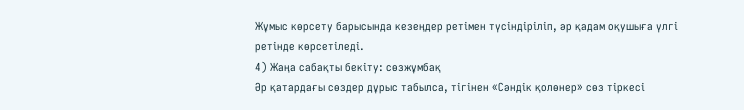Жұмыс көрсету барысында кезеңдер ретімен түсіндіріліп, әр қадам оқушыға үлгі ретінде көрсетіледі.
4) Жаңа сабақты бекіту: сөзжұмбақ
Әр қатардағы сөздер дұрыс табылса, тігінен «Сәндік қолөнер» сөз тіркесі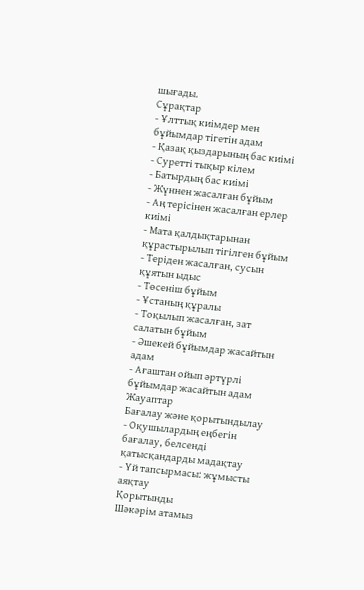шығады.
Сұрақтар
- Ұлттық киімдер мен бұйымдар тігетін адам
- Қазақ қыздарының бас киімі
- Суретті тықыр кілем
- Батырдың бас киімі
- Жүннен жасалған бұйым
- Аң терісінен жасалған ерлер киімі
- Мата қалдықтарынан құрастырылып тігілген бұйым
- Теріден жасалған, сусын құятын ыдыс
- Төсеніш бұйым
- Ұстаның құралы
- Тоқылып жасалған, зат салатын бұйым
- Әшекей бұйымдар жасайтын адам
- Ағаштан ойып әртүрлі бұйымдар жасайтын адам
Жауаптар
Бағалау және қорытындылау
- Оқушылардың еңбегін бағалау, белсенді қатысқандарды мадақтау
- Үй тапсырмасы: жұмысты аяқтау
Қорытынды
Шәкәрім атамыз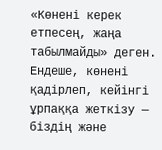«Көнені керек етпесең, жаңа табылмайды» деген. Ендеше, көнені қадірлеп, кейінгі ұрпаққа жеткізу — біздің және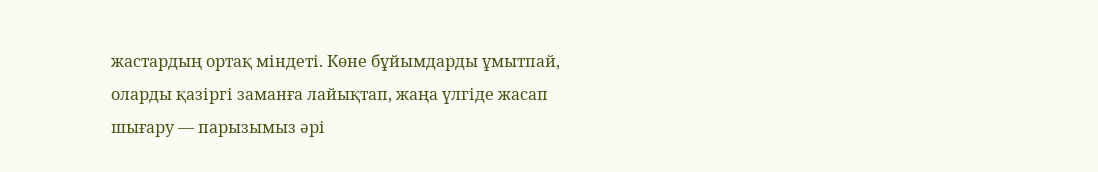жастардың ортақ міндеті. Көне бұйымдарды ұмытпай, оларды қазіргі заманға лайықтап, жаңа үлгіде жасап шығару — парызымыз әрі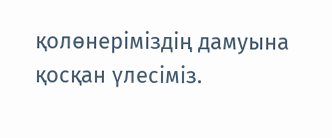қолөнеріміздің дамуына қосқан үлесіміз.